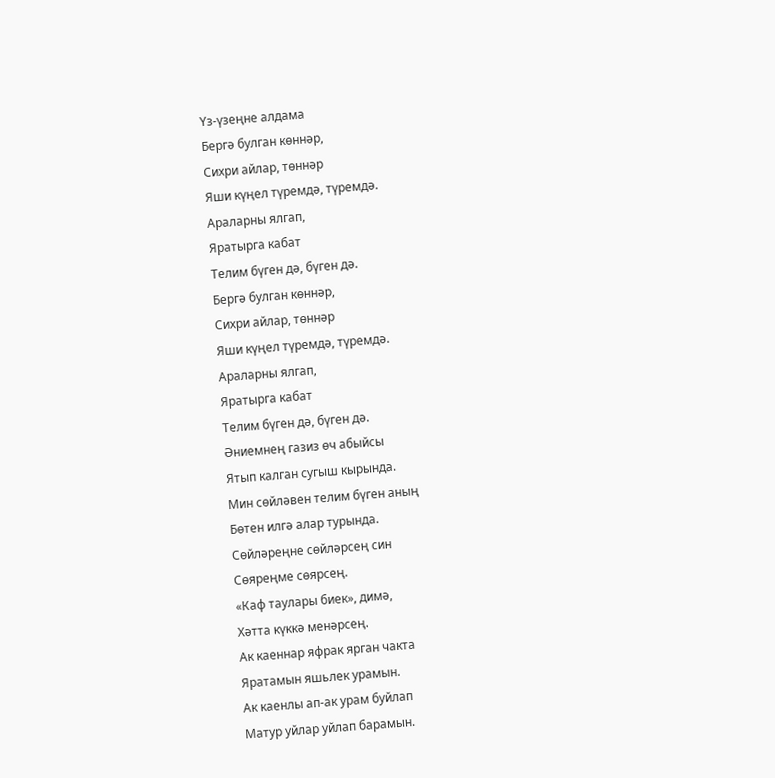Үз-үзеңне алдама
Бергә булган көннәр,
Сихри айлар, төннәр
Яши күңел түремдә, түремдә.
Араларны ялгап,
Яратырга кабат
Телим бүген дә, бүген дә.
Бергә булган көннәр,
Сихри айлар, төннәр
Яши күңел түремдә, түремдә.
Араларны ялгап,
Яратырга кабат
Телим бүген дә, бүген дә.
Әниемнең газиз өч абыйсы
Ятып калган сугыш кырында.
Мин сөйләвен телим бүген аның
Бөтен илгә алар турында.
Сөйләреңне сөйләрсең син
Сөяреңме сөярсең.
«Каф таулары биек», димә,
Хәтта күккә менәрсең.
Ак каеннар яфрак ярган чакта
Яратамын яшьлек урамын.
Ак каенлы ап-ак урам буйлап
Матур уйлар уйлап барамын.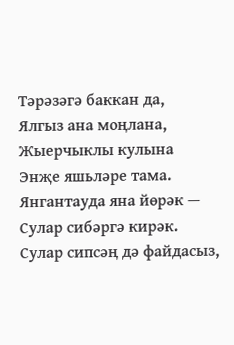Тәрәзәгә баккан да,
Ялгыз ана моңлана,
Жыерчыклы кулына
Энҗе яшьләре тама.
Янгантауда яна йөрәк —
Сулар сибәргә кирәк.
Сулар сипсәң дә файдасыз,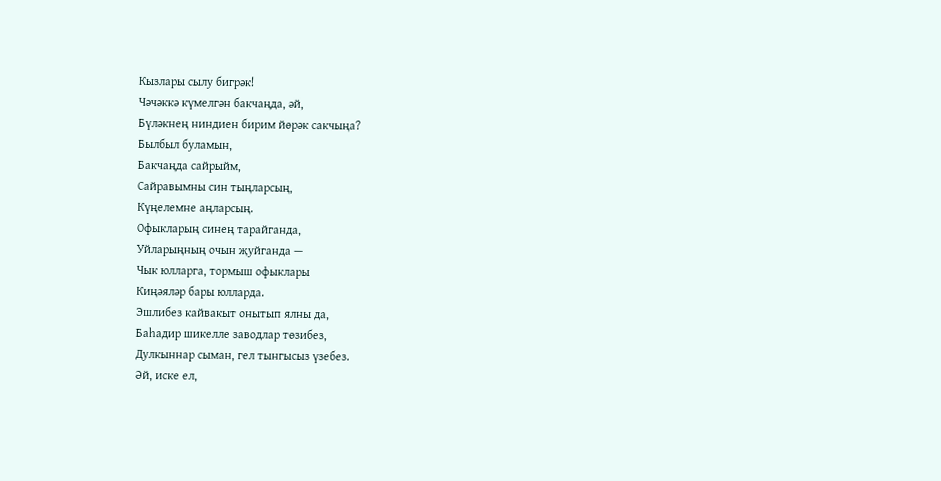Кызлары сылу бигрәк!
Чәчәккә күмелгән бакчаңда, әй,
Бүләкнең ниндиен бирим йөрәк сакчыңа?
Былбыл буламын,
Бакчаңда сайрыйм,
Сайравымны син тыңларсың,
Күңелемне аңларсың.
Офыкларың синең тарайганда,
Уйларыңның очын җуйганда —
Чык юлларга, тормыш офыклары
Киңәяләр бары юлларда.
Эшлибез кайвакыт онытып ялны да,
Баһадир шикелле заводлар төзибез,
Дулкыннар сыман, гел тынгысыз үзебез.
Әй, иске ел,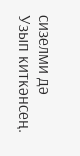сизелми дә
Узып киткәнсең.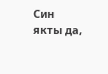Син якты да,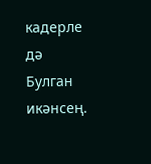кадерле дә
Булган икәнсең.